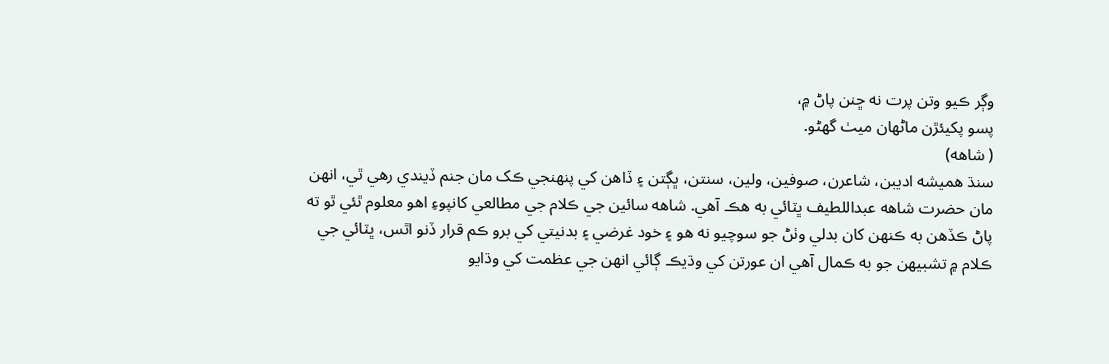وڳر ڪيو وتن پرت نه ڇنن پاڻ ۾،
پسو پکيئڙن ماڻهان ميٺ گهڻو.
( شاهه)
سنڌ هميشه اديبن، شاعرن، صوفين، ولين، سنتن، ڀڳتن ۽ ڏاهن کي پنهنجي ڪک مان جنم ڏيندي رهي ٿي، انهن مان حضرت شاهه عبداللطيف ڀٽائي به هڪ آهي. شاهه سائين جي ڪلام جي مطالعي کانپوءِ اهو معلوم ٿئي ٿو ته پاڻ ڪڏهن به ڪنهن کان بدلي وٺڻ جو سوچيو نه هو ۽ خود غرضي ۽ بدنيتي کي برو ڪم قرار ڏنو اٿس، ڀٽائي جي ڪلام ۾ تشبيهن جو به ڪمال آهي ان عورتن کي وڌيڪ ڳائي انهن جي عظمت کي وڌايو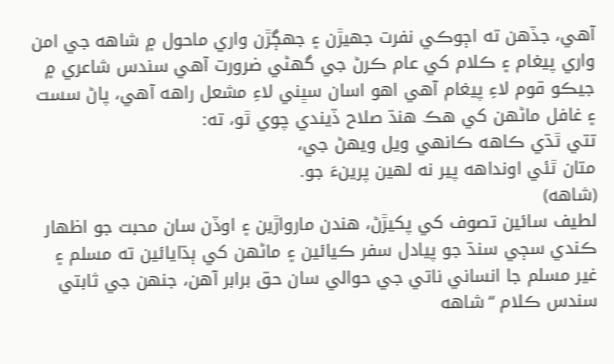آهي، جڏهن ته اڄوڪي نفرت جهيڙن ۽ جهڳڙن واري ماحول ۾ شاهه جي امن واري پيغام ۽ ڪلام کي عام ڪرڻ جي گهڻي ضرورت آهي سندس شاعري ۾ جيڪو قوم لاءِ پيغام آهي اهو اسان سڀني لاءِ مشعل راهه آهي، پاڻ سست ۽ غافل ماڻهن کي هڪ هنڌ صلاح ڏيندي چوي ٿو، ته:
تتي ٿڌي ڪاهه ڪانهي ويل ويهڻ جي،
متان ٿئي اونداهه پير نه لهين پرينءَ جو.
(شاهه)
لطيف سائين تصوف کي پکيڙڻ، هندن مارواڙين ۽ اوڏن سان محبت جو اظهار ڪندي سڄي سنڌ جو پيادل سفر ڪيائين ۽ ماڻهن کي ٻڌايائين ته مسلم ۽ غير مسلم جا انساني ناتي جي حوالي سان حق برابر آهن، جنهن جي ثابتي سندس ڪلام “شاهه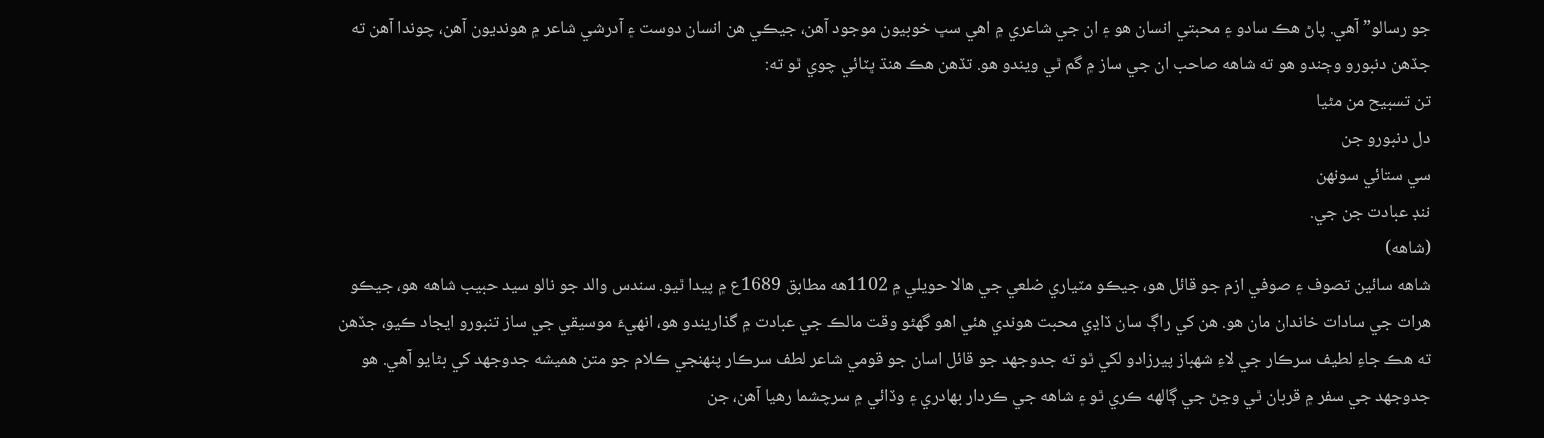جو رسالو” آهي. پاڻ هڪ سادو ۽ محبتي انسان هو ۽ ان جي شاعري ۾ اهي سڀ خوبيون موجود آهن، جيڪي هن انسان دوست ۽ آدرشي شاعر ۾ هونديون آهن، چوندا آهن ته جڏهن دنبورو وڄندو هو ته شاهه صاحب ان جي ساز ۾ گم ٿي ويندو هو. تڏهن هڪ هنڌ ڀٽائي چوي ٿو ته:
تن تسبيح من مڻيا
دل دنبورو جن
سي ستائي سونهن
ننڊ عبادت جن جي.
(شاهه)
شاهه سائين تصوف ۽ صوفي ازم جو قائل هو، جيڪو مٽياري ضلعي جي هالا حويلي ۾ 1102هه مطابق 1689ع ۾ پيدا ٿيو. سندس والد جو نالو سيد حبيب شاهه هو، جيڪو هرات جي سادات خاندان مان هو. هن کي راڳ سان ڏاڍي محبت هوندي هئي اهو گهڻو وقت مالڪ جي عبادت ۾ گذاريندو هو، انهيءَ موسيقي جي ساز تنبورو ايجاد ڪيو، جڏهن ته هڪ جاءِ لطيف سرڪار جي لاءِ شهباز پيرزادو لکي ٿو ته جدوجهد جو قائل اسان جو قومي شاعر لطف سرڪار پنهنجي ڪلام جو متن هميشه جدوجهد کي بڻايو آهي. هو جدوجهد جي سفر ۾ قربان ٿي وڃڻ جي ڳالهه ڪري ٿو ۽ شاهه جي ڪردار بهادري ۽ وڏائي ۾ سرچشما رهيا آهن، جن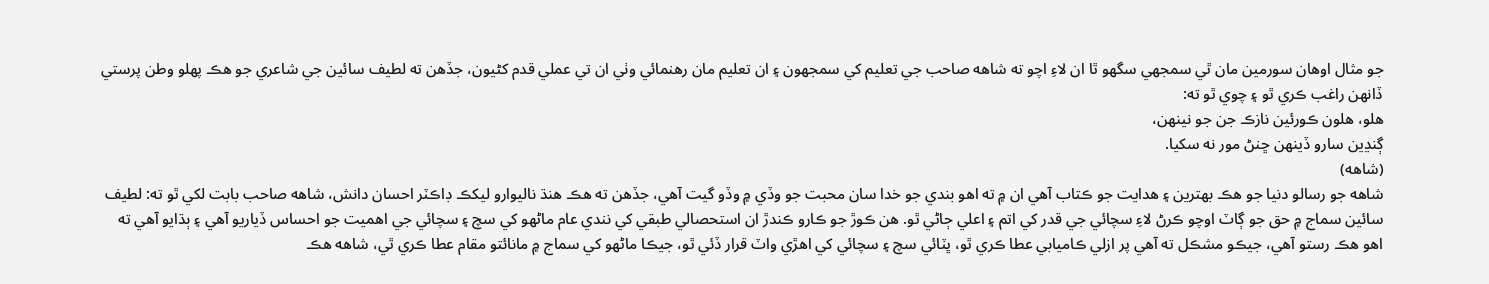جو مثال اوهان سورمين مان ٿي سمجهي سگهو ٿا ان لاءِ اچو ته شاهه صاحب جي تعليم کي سمجهون ۽ ان تعليم مان رهنمائي وٺي ان تي عملي قدم کڻيون، جڏهن ته لطيف سائين جي شاعري جو هڪ پهلو وطن پرستي ڏانهن راغب ڪري ٿو ۽ چوي ٿو ته:
هلو، هلون ڪورئين نازڪ جن جو نينهن،
ڳنڍين سارو ڏينهن ڇنڻ مور نه سکيا.
(شاهه)
شاهه جو رسالو دنيا جو هڪ بهترين ۽ هدايت جو ڪتاب آهي ان ۾ ته اهو بندي جو خدا سان محبت جو وڏي ۾ وڏو گيت آهي، جڏهن ته هڪ هنڌ ناليوارو ليکڪ ڊاڪٽر احسان دانش، شاهه صاحب بابت لکي ٿو ته: لطيف سائين سماج ۾ حق جو ڳاٽ اوچو ڪرڻ لاءِ سچائي جي قدر کي اتم ۽ اعلي ڄاڻي ٿو. هن ڪوڙ جو ڪارو ڪندڙ ان استحصالي طبقي کي نندي عام ماڻهو کي سچ ۽ سچائي جي اهميت جو احساس ڏياريو آهي ۽ ٻڌايو آهي ته اهو هڪ رستو آهي، جيڪو مشڪل ته آهي پر ازلي ڪاميابي عطا ڪري ٿو، ڀٽائي سچ ۽ سچائي کي اهڙي واٽ قرار ڏئي ٿو، جيڪا ماڻهو کي سماج ۾ مانائتو مقام عطا ڪري ٿي، شاهه هڪ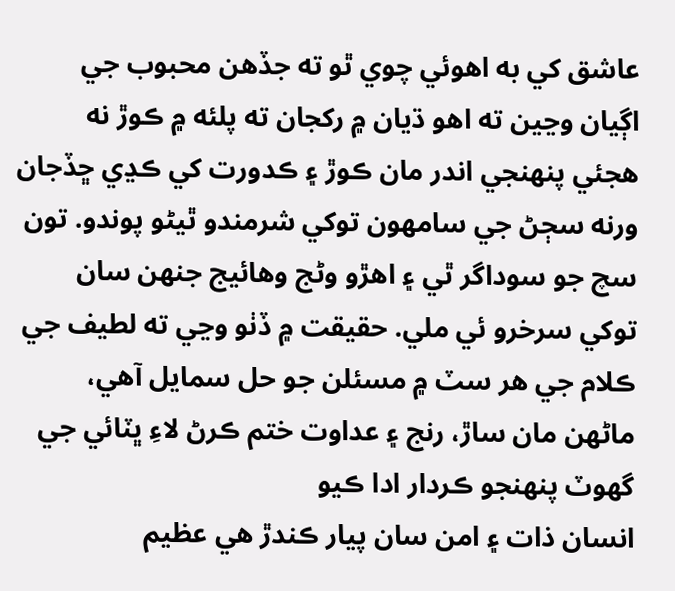عاشق کي به اهوئي چوي ٿو ته جڏهن محبوب جي اڳيان وڃين ته اهو ڌيان ۾ رکجان ته پلئه ۾ ڪوڙ نه هجئي پنهنجي اندر مان ڪوڙ ۽ ڪدورت کي ڪڍي ڇڏجان ورنه سڄڻ جي سامهون توکي شرمندو ٿيڻو پوندو. تون سچ جو سوداگر ٿي ۽ اهڙو وڻج وهائيج جنهن سان توکي سرخرو ئي ملي. حقيقت ۾ ڏٺو وڃي ته لطيف جي ڪلام جي هر سٽ ۾ مسئلن جو حل سمايل آهي، ماڻهن مان ساڙ، رنج ۽ عداوت ختم ڪرڻ لاءِ ڀٽائي جي گهوٽ پنهنجو ڪردار ادا ڪيو
انسان ذات ۽ امن سان پيار ڪندڙ هي عظيم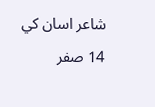شاعر اسان کي 14 صفر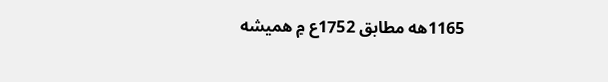1165هه مطابق 1752ع ۾ هميشه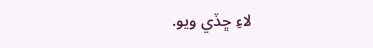لاءِ ڇڏي ويو.